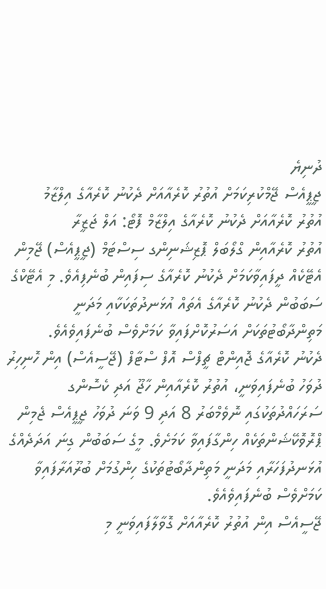ދުނިޔެ
ޖީޕީއެސް ޖޭމްކުރިކަމަށް އުތުރު ކޮރެއާއަށް ދެކުނު ކޮރެއާގެ އިލްޒާމު
އުތުރު ކޮރެއާއަށް ދެކުނު ކޮރެއާގެ އިލްޒާމް ފޮޓޯ: އަލް ޖަޒީރާ
އުތުރު ކޮރެއާއިން ގްލޯބަލް ޕޮޒިޝަނިންގ ސިސްޓަމް (ޖީޕީއެސް) ޖޭމިން އެޓޭކެއް ދީފައިވާކަމަށް ދެކުނު ކޮރެއާގެ ސިފައިން ބުނެފިއެވެ. މި އެޓޭކްގެ ސަބަބުން ދެކުނު ކޮރެއާގެ އެތައް އުޅަނދުތަކަކާއި މަދަނީ މަތިންދާބޯޓުތަކަށް އަސަރުކޮށްފައިވާ ކަމަށްވެސް ބުނެފައިވެއެވެ.
ދެކުނު ކޮރެއާގެ ޖޮއިންޓް ޗީފްސް އޮފް ސްޓާފް (ޖޭސީއެސް) އިން ހޮނިހިރު ދުވަހު ބުނެފައިވަނީ، އުތުރު ކޮރެއާއިން ހާޖޫ އަދި ކެސޮންގ ސަރަހައްދުތަކުގައި ނޮވެމްބަރު 8 އަދި 9 ވަނަ ދުވަހު ޖީޕީއެސް ޖެމިން ޕްރޮވޮކޭޝަންތަކެއް ހިންގާފައިވާ ކަމަށެވެ. މީގެ ސަބަބުން ގިނަ އަދަދެއްގެ އުޅަނދުފަހަރާއި މަދަނީ މަތިންދާބޯޓުތަކުގެ ހިންގުމަށް ބުރޫއަރާފައިވާ ކަމަށްވެސް ބުނެފައިވެއެވެ.
ޖޭސީއެސް އިން އުތުރު ކޮރެއާއަށް ގޮވާލާފައިވަނީ މި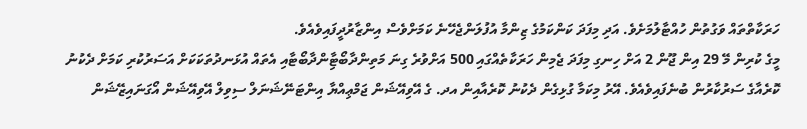ހަރަކާތްތައް ވަގުތުން ހުއްޓާލުމަށެވެ. އަދި މިފަދަ ކަންކަމުގެ ޒިންމާ އުފުލަންޖެހޭނެ ކަމަށްވެސް އިންޒާރުދީފައިވެއެވެ.
މީގެ ކުރިން މޭ 29 އިން ޖޫން 2 އަށް ހިނގި މިފަދަ ޖެމިން ހަރަކާތެއްގައި 500 އަށްވުރެ ގިނަ މަތިންދާބޯޓާިންދާބޯޓާއި އެތައް އުޅަނދުތަކަކަށް އަސަރުކުރި ކަމަށް ދެކުނު ކޮރެއާގެ ސަރުކާރުން ބުނެފައިވެއެވެ. އޭރު މިކަމާ ގުޅިގެން ދެކުނު ކޮރެއާއިން އދ. ގެ އޭވިއޭޝަން ޖަމްޢިއްޔާ އިންޓަނޭޝަނަލް ސިވިލް އޭވިއޭޝަން އޯގަނައިޒޭޝަން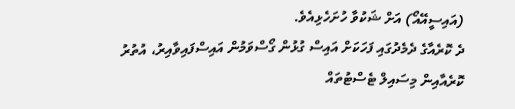(އައިސީއޭއޯ) އަށް ޝަކުވާ ހުށަހެޅިއެވެ.
ދެ ކޮރެއާގެ ދެމެދުގައި ފަހަކަށް އައިސް ގުޅުން ގޯސްވަމުން އައިސްފައިވާއިރު، އުތުރު ކޮރެއާއިން މިސައިލް ޓެސްޓުތައް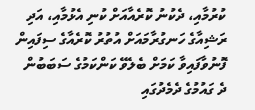ކުރުމާއި، ދެކުނު ކޮރެއާއަށް ކުނި އެޅުމާއި، އަދި ރަޝިއާގެ ހަނގުރާމައަށް އުތުރު ކޮރެއާގެ ސިފައިން ފޮނުވާފައިވާ ކަމަށް ބެލެވޭ ކަންކަމުގެ ސަބަބުން ދެ ގައުމުގެ ދެމެދުގައި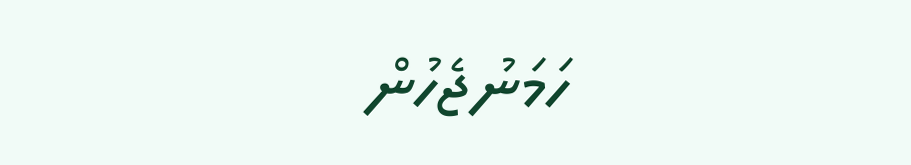ހަމަނުޖެހުން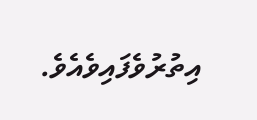އިތުރުވެފައިވެއެވެ.